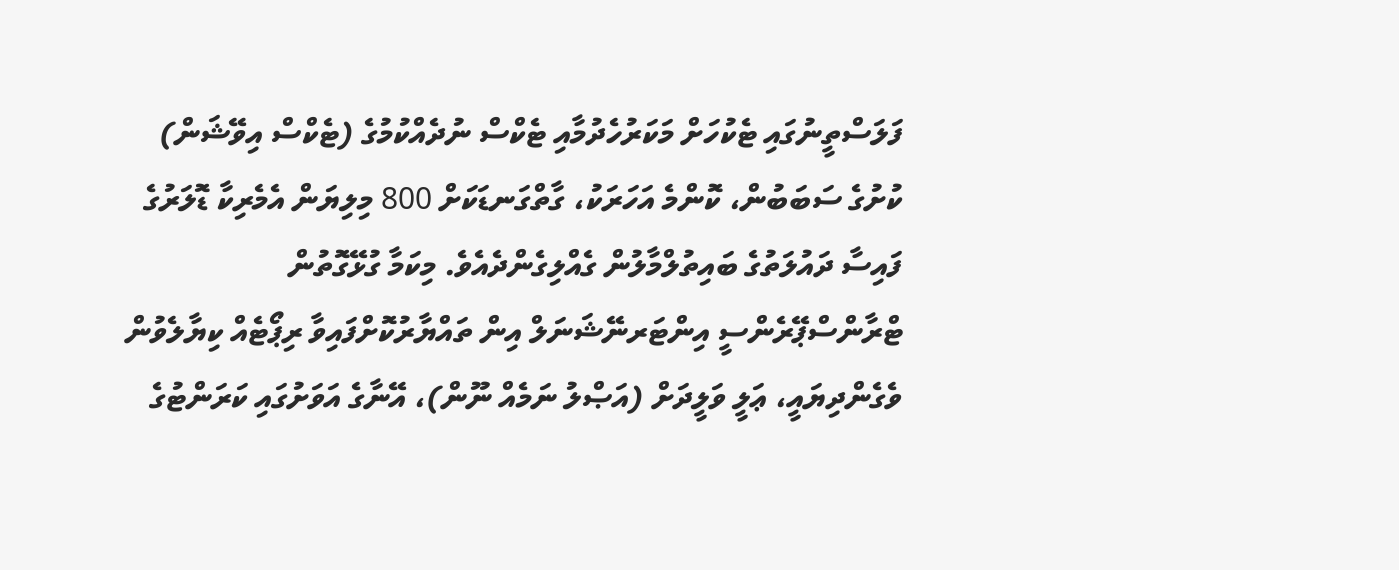ފަލަސްތީނުގައި ޓެކުހަށް މަކަރުހެދުމާއި ޓެކްސް ނުދެއްކުމުގެ (ޓެކްސް އިވޭޝަން) ކުށުގެ ސަބަބުން، ކޮންމެ އަހަރަކު، ގާތްގަނޑަކަށް 800 މިލިޔަން އެމެރިކާ ޑޮލަރުގެ ފައިސާ ދައުލަތުގެ ބައިތުލްމާލުން ގެއްލިގެންދެއެވެ. މިކަމާ ގުޅޭގޮތުން ޓްރާންސްޕޭރެންސީ އިންޓަރނޭޝަނަލް އިން ތައްޔާރުކޮށްފައިވާ ރިޕޯޓެއް ކިޔާލެވުން ވެގެންދިޔައީ، ޢަލީ ވަލީދަށް (އަޞްލު ނަމެއް ނޫން)، އޭނާގެ އަވަށުގައި ކަރަންޓުގެ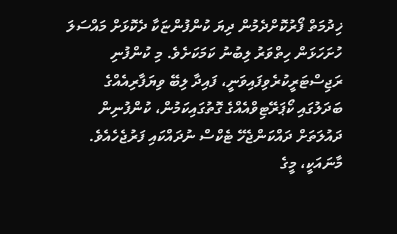ޚިދުމަތް ފޯރުކޮށްދެމުން ދިޔަ ކުންފުންޏަކާ ދެކޮޅަށް މައްސަލަ ހުށަހަޅަން ހިތްވަރު ލިބުނު ކަމަކަށެވެ. މި ކުންފުނި ރަޖިސްޓަރީކުރެވިފައިވަނީ، ފައިދާ ލިބޭ ވިޔަފާރިއެއްގެ ބަދަލުގައި ކޯޕަރޭޓިވްއެއްގެ ގޮތުގައިކަމުން، ކުންފުނިން ދައުލަތަށް ދައްކަންޖެހޭ ޓެކްސް ނުދައްކައި ފަރުޖެހެއެވެ. މާނައަކީ، މީގެ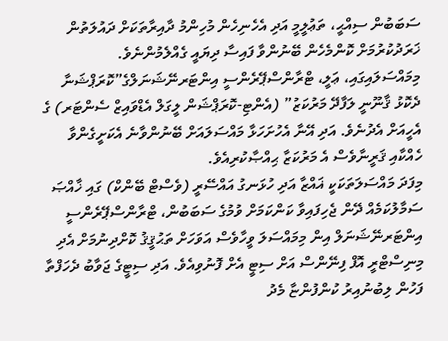ސަބަބުން ސިއްޙީ، ތަޢުލީމީ އަދި އެހެނިހެން މުހިންމު ދާއިރާތަކަށް ދައުލަތުން ޚަރަދުކުރުމަށް ކޮންމެހެން ބޭނުންވާ ފައިސާ ދިޔައީ ގެއްލެމުންނެވެ.
މިމައްސަލައިގައި، ޢަލީ، ޓްރާންސްޕޭރެންސީ އިންޓަރނޭޝަނަލްގެ”ކޮރަޕްޝަނާ ދެކޮޅު ޤާނޫނީ ލަފާދޭ މަރުކަޒު” (އެންޓި-ކޮރަޕްޝަން ލީގަލް އެޑްވައިޒް ސެންޓަރ) ގެ އެހީއަށް އެދުނެވެ. އަދި އޭނާ އެހުށަހަޅާ މައްސަލައަށް ބޭނުންވާނެ އެކަށީގެންވާ ހެއްކާއި ޤަރީނާވެސް އެ މަރުކަޒާ ޙިއްޞާކުރިއެވެ.
މިފަދަ މައްސަލަތަކަކީ ޣައްޒާ އަދި ހުޅަނގު އައްސޭރީ (ވެސްޓް ބޭންކް) ގައި ޚާއްޞަ ސަމާލުކަމެއް ދޭން ޖެހިފައިވާ ކަންކަމަށް ވުމުގެ ސަބަބުން، ޓްރާންސްޕޭރެންސީ އިންޓަރނޭޝަނަލް އިން މިމައްސަލަ ވީހާވެސް އަވަހަށް ތަޙުޤީޤު ކޮށްދިނުމަށް އެދި މިނިސްޓްރީ އޮފް ފިނޭންސް އަށް ސިޓީ އެށް ފޮނުވިއެވެ. އަދި ސިޓީގެ ޖަވާބު ދެހަފްތާ ފަހުން ލިބުނުއިރު ކުންފުންޏާ މެދު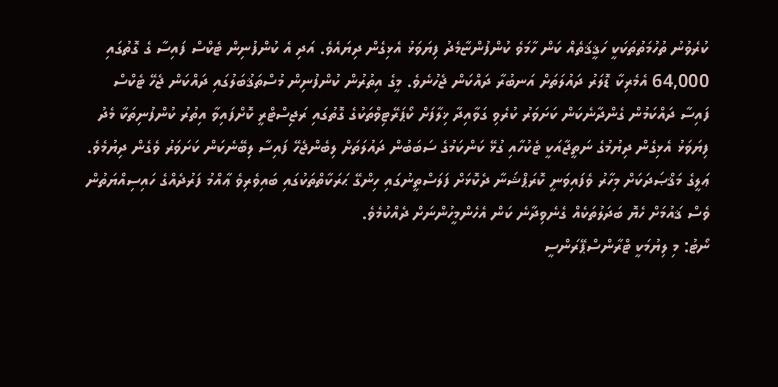ކުރެވުނު ތުހުމަތުތަކަކީ ހަޤީޤަތެއް ކަން ހާމަވެ ކުންފުންޏާމެދު ފިޔަވަޅު އެޅިގެން ދިޔައެވެ. އަދި އެ ކުންފުނިން ޓެކްސް ފައިސާ ގެ ގޮތުގައި 64,000 އެމެރިކާ ޑޮލަރު ދައުލަތަށް އަނބުރާ ދައްކަން ޖެހުނެވެ. މީގެ އިތުރުން ކުންފުނިން މުސްތަޤުބަލުގައި ދައްކަން ޖެހޭ ޓެކްސް ފައިސާ ދައްކަމުން ގެންދާނެކަން ކަށަވަރު ކުރެވި ގަވާއިދާ ޚިލާފަށް ކޯޕަރޭޓިވްތަކުގެ ގޮތުގައި ރަޖިސްޓްރީ ކޮށްފައިވާ އިތުރު ކުންފުނިތަކާ މެދު ފިޔަވަޅު އެޅިގެން ދިޔުމުގެ ނަތީޖާއަކީ ޓެކުހާއި ގުޅޭ ކަންކަމުގެ ސަބަބުން ދައުލަތަށް ލިބެންޖެހޭ ފައިސާ ލިބޭނެކަން ކަށަވަރު ވެގެން ދިޔުމެވެ.
ޢަލީގެ މަޤްޞަދަކަށް މިހާރު ވެފައިވަނީ ކޮރަޕްޝަނާ ދެކޮޅަށް ފަލަސްތީނުގައި ހިންގޭ ޙަރަކާތްތަކުގައި ބައިވެރިވެ ޢާއްމު ފަރުދެއްގެ ހައިސިއްޔަތުން ވެސް ޤައުމަށް ހެޔޮ ބަދަލުތަކެއް ގެނެވިދާނެ ކަން އެހެންމީހުންނަށް ދެއްކުމެވެ.
ނޯޓު: މި ލިޔުމަކީ ޓްރާންސްޕޭރަންސީ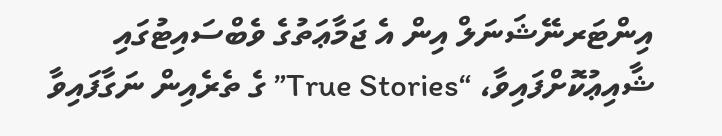އިންޓަރނޭޝަނަލް އިން އެ ޖަމާޢަތުގެ ވެބްސައިޓުގައި ޝާއިޢުކޮށްފައިވާ، “True Stories” ގެ ތެރެއިން ނަގާފައިވާ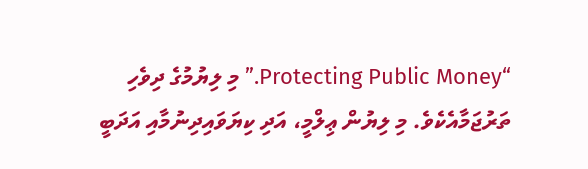“Protecting Public Money.” މި ލިޔުމުގެ ދިވެހި ތަރުޖަމާއެކެވެ. މި ލިޔުން ޢިލްމީ، އަދި ކިޔަވައިދިނުމާއި އަދަބީ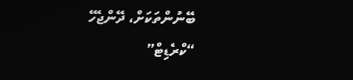ބޭނުންތަކަށް، ދޭންޖެހޭ “ކްރެޑިޓް”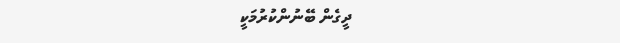ދީގެން ބޭނުންކުރުމަކީ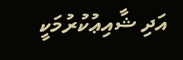އަދި ޝާއިޢުކުރުމަކީ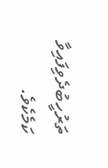ތަރުހީބުދެވިފައިވާ ކަމެކެވެ.